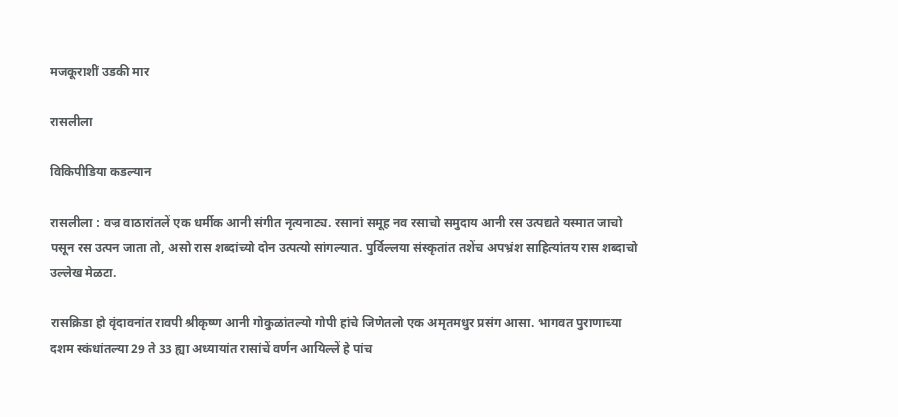मजकूराशीं उडकी मार

रासलीला

विकिपीडिया कडल्यान

रासलीला : वज्र वाठारांतलें एक धर्मीक आनी संगीत नृत्यनाट्य. रसानां समूह नव रसाचो समुदाय आनी रस उत्पद्यते यस्मात जाचो पसून रस उत्पन जाता तो, असो रास शब्दांच्यो दोन उत्पत्यो सांगल्यात. पुर्विल्लया संस्कृतांत तशेंच अपभ्रंश साहित्यांतय रास शब्दाचो उल्लेख मेळटा.

रासक्रिडा हो वृंदावनांत रावपी श्रीकृष्ण आनी गोकुळांतल्यो गोपी हांचे जिणेतलो एक अमृतमधुर प्रसंग आसा. भागवत पुराणाच्या दशम स्कंधांतल्या 29 ते 33 ह्या अध्यायांत रासांचें वर्णन आयिल्लें हे पांच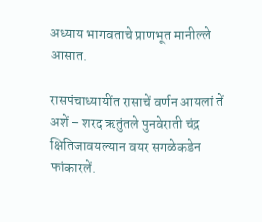अध्याय भागवताचे प्राणभूत मानील्ले आसात.

रासपंचाध्यायींत रासाचें वर्णन आयलां तें अशें – शरद ऋतुंतले पुनवेराती चंद्र क्षितिजावयल्यान वयर सगळेकडेन फांकारलें.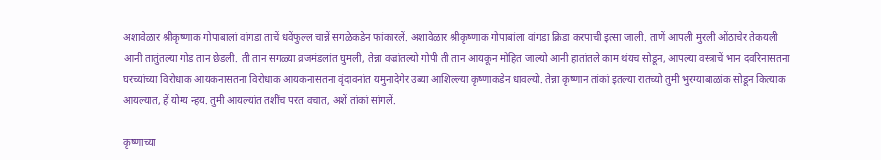अशावेळार श्रीकृष्णाक गोपाबालां वांगडा ताचें धवेंफुल्ल चान्नें सगळेकडेन फांकारलें. अशावेळार श्रीकृष्णाक गोपाबांला वांगडा क्रिडा करपाची इत्सा जाली. ताणें आपली मुरली ओंठाचेर तेकयली आनी तातुंतल्या गोड तान छेडली. ती तान सगळ्या व्रजमंडलांत घुमली, तेन्ना वज्रांतल्यो गोपी ती तान आयकून मोहित जाल्यो आनी हातांतले काम थंयच सोडून, आपल्या वस्त्राचें भान दवरिनासतना घरच्यांच्या विरोधाक आयकनासतना विरोधाक आयकनासतना वृंदावनांत यमुनादेगेर उब्या आशिल्ल्या कृष्णाकडेन धावल्यो. तेन्ना कृष्णान तांकां इतल्या रातच्यो तुमी भुरग्याबाळांक सोडून कित्याक आयल्यात, हें योग्य न्हय. तुमी आयल्यांत तशींच परत वचात, अशें तांकां सांगलें.

कृष्णाच्या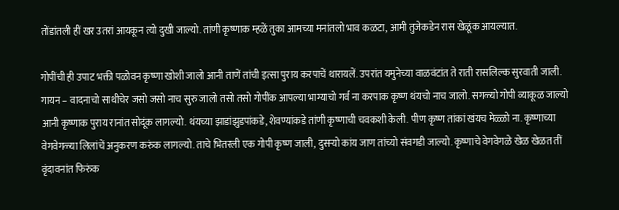तोंडांतली हीं खर उतरां आयकून त्यो दुखी जाल्यो. तांणी कृष्णाक म्हळें तुका आमच्या मनांतलो भाव कळटा, आमी तुजेकडेन रास खेळूंक आयल्यात.

गोपींची ही उपाट भक्ती पळोवन कृष्णा खोशी जालो आनी ताणें तांची इत्सा पुराय करपाचें थारायलें. उपरांत यमुनेच्या वाळवंटांत ते राती रासलिल्क सुरवाती जाली. गायन – वादनाचो साथीचेर जसो जसो नाच सुरु जालो तसो तसो गोपींक आपल्या भाग्याचो गर्व ना करपाक कृष्ण थंयचो नाच जालो. सगळ्यो गोपी व्याकूळ जाल्यो आनी कृष्णाक पुराय रानांत सोदूंक लागल्यो. थंयच्या झाडांझुडपांकडे, शेवण्यांकडे तांणी कृष्णाची चवकशी केली. पीण कृष्ण तांकां खंयच मेळ्ळो ना. कृष्णाच्या वेगवेगळ्या लिलांचें अनुकरण करुंक लागल्यो. ताचे भितरली एक गोपी कृष्ण जाली, दुसऱ्यो कांय जाण तांच्यो संवगडी जाल्यो. कृष्णाचे वेगवेगळे खेळ खेळत तीं वृंदावनांत फिरुंक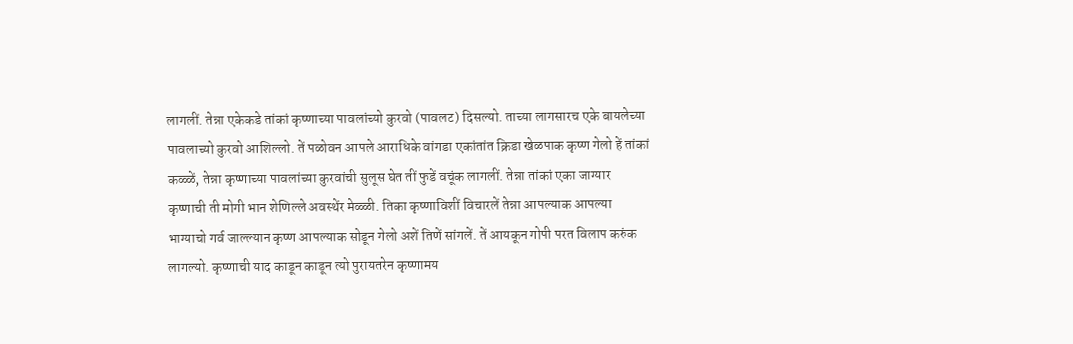लागलीं. तेन्ना एकेकडे तांकां कृष्णाच्या पावलांच्यो कुरवो (पावलट) दिसल्यो. ताच्या लागसारच एके बायलेच्या पावलाच्यो कुरवो आशिल्लो. तें पळोवन आपले आराधिके वांगडा एकांतांत क्रिडा खेळपाक कृष्ण गेलो हें तांकां कळ्ळें, तेन्ना कृष्णाच्या पावलांच्या कुरवांची सुलूस घेत तीं फुडें वचूंक लागलीं. तेन्ना तांकां एका जाग्यार कृष्णाची ती मोगी भान शेणिल्ले अवस्थेंर मेळ्ळी. तिका कृष्णाविशीं विचारलें तेन्ना आपल्याक आपल्या भाग्याचो गर्व जाल्ल्यान कृष्ण आपल्याक सोडून गेलो अशें तिणें सांगलें. तें आयकून गोपी परत विलाप करुंक लागल्यो. कृष्णाची याद काडून काडून त्यो पुरायतरेन कृष्णामय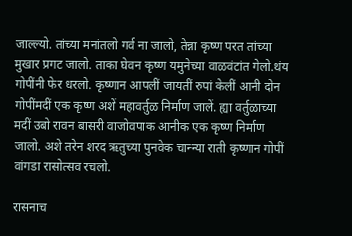जाल्ल्यो. तांच्या मनांतलो गर्व ना जालो, तेन्ना कृष्ण परत तांच्या मुखार प्रगट जालो. ताका घेवन कृष्ण यमुनेच्या वाळवंटांत गेलो.थंय गोपींनी फेर धरलो. कृष्णान आपलीं जायतीं रुपां केलीं आनी दोन गोपींमदीं एक कृष्ण अशें महावर्तुळ निर्माण जालें. ह्या वर्तुळाच्या मदीं उबो रावन बासरी वाजोवपाक आनीक एक कृष्ण निर्माण जालो. अशे तरेन शरद ऋतुच्या पुनवेक चान्न्या राती कृष्णान गोपीं वांगडा रासोत्सव रचलो.

रासनाच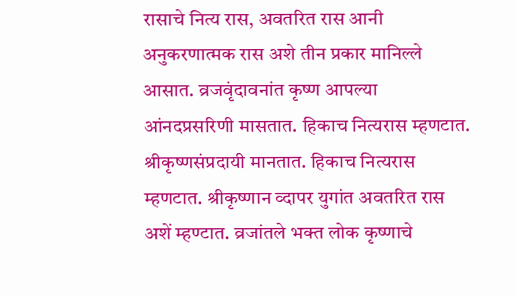रासाचे नित्य रास, अवतरित रास आनी अनुकरणात्मक रास अशे तीन प्रकार मानिल्ले आसात. व्रजवृंदावनांत कृष्ण आपल्या आंनदप्रसरिणी मासतात. हिकाच नित्यरास म्हणटात. श्रीकृष्णसंप्रदायी मानतात. हिकाच नित्यरास म्हणटात. श्रीकृष्णान व्दापर युगांत अवतरित रास अशें म्हण्टात. व्रजांतले भक्त लोक कृष्णाचे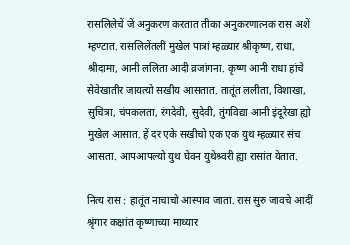रासलिलेचें जें अनुकरण करतात तीका अनुकरणात्नक रास अशें म्हण्टात. रासलिलेंतलीं मुखेल पात्रां म्हळ्यार श्रीकृष्ण, राधा, श्रीदामा, आनी ललिता आदी व्रजांगना. कृष्ण आनी राधा हांचे सेवेखातीर जायत्यो सखीय आसतात. तातूंत ललीता, विशाखा, सुचित्रा, चंपकलता, रंगदेवी, सुदेवी, तुंगविद्या आनी इंदूरेखा ह्यो मुखेल आसात. हें दर एके सखीचो एक एक युथ म्हळ्यार संच आसता. आपआपल्यो युथ घेवन युथेश्र्वरी ह्या रासांत येतात.

नित्य रास : हातूंत नाचाचो आस्पाव जाता. रास सुरु जावचे आदीं श्रृंगार कक्षांत कृष्णाच्या माथ्यार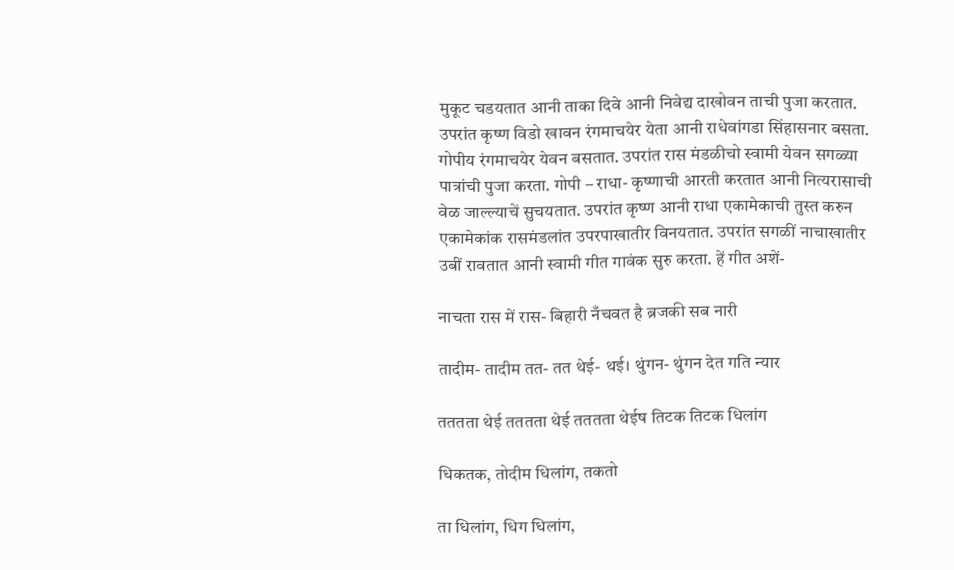मुकूट चडयतात आनी ताका दिवे आनी निवेद्य दाखोवन ताची पुजा करतात. उपरांत कृष्ण विडो खावन रंगमाचयेर येता आनी राधेवांगडा सिंहासनार बसता. गोपीय रंगमाचयेर येवन बसतात. उपरांत रास मंडळीचो स्वामी येवन सगळ्या पात्रांची पुजा करता. गोपी – राधा- कृष्णाची आरती करतात आनी नित्यरासाची वेळ जाल्ल्याचें सुचयतात. उपरांत कृष्ण आनी राधा एकामेकाची तुस्त करुन एकामेकांक रासमंडलांत उपरपाखातीर विनयतात. उपरांत सगळीं नाचाखातीर उबीं रावतात आनी स्वामी गीत गावंक सुरु करता. हें गीत अशें-

नाचता रास में रास- बिहारी नँचवत है ब्रजकी सब नारी

तादीम- तादीम तत- तत थेई- थई। थुंगन- थुंगन देत गति न्यार

तततता थेई तततता थेई तततता थेईष तिटक तिटक धिलांग

धिकतक, तोदीम धिलांग, तकतो

ता धिलांग, धिग धिलांग,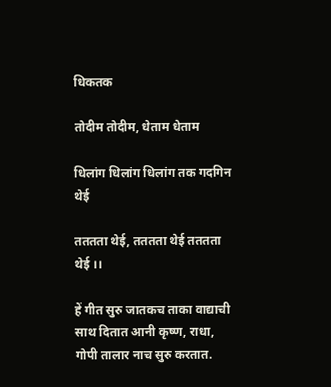धिकतक

तोदीम तोदीम, धेताम धेताम

धिलांग धिलांग धिलांग तक गदगिन थेई

तततता थेई, तततता थेई तततता थेई ।।

हें गीत सुरु जातकच ताका वाद्याची साथ दितात आनी कृष्ण, राधा, गोपी तालार नाच सुरु करतात.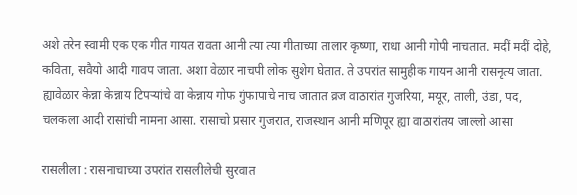अशे तरेन स्वामी एक एक गीत गायत रावता आनी त्या त्या गीताच्या तालार कृष्णा, राधा आनी गोपी नाचतात. मदीं मदीं दोहे, कविता, सवैयो आदी गावप जाता. अशा वेळार नाचपी लोक सुशेग घेतात. ते उपरांत सामुहीक गायन आनी रासनृत्य जाता. ह्यावेळार केन्ना केन्नाय टिपऱ्यांचे वा केन्नाय गोफ गुंफापाचे नाच जातात व्रज वाठारांत गुजरिया, मयूर, ताली, उंडा, पद, चलकला आदी रासांची नामना आसा. रासाचो प्रसार गुजरात, राजस्थान आनी मणिपूर ह्या वाठारांतय जाल्लो आसा

रासलीला : रासनाचाच्या उपरांत रासलीलेची सुरवात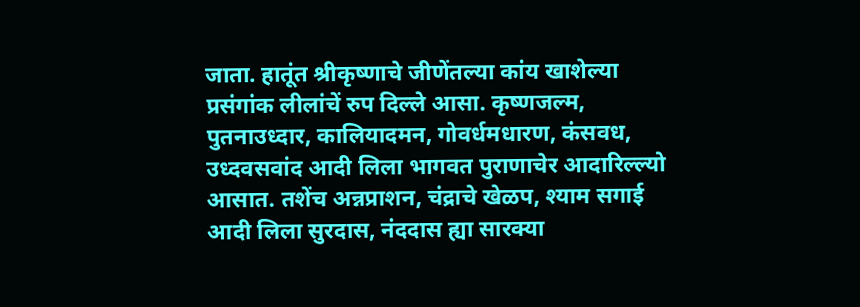जाता. हातूंत श्रीकृष्णाचे जीणेंतल्या कांय खाशेल्या प्रसंगांक लीलांचें रुप दिल्ले आसा. कृष्णजल्म, पुतनाउध्दार, कालियादमन, गोवर्धमधारण, कंसवध, उध्दवसवांद आदी लिला भागवत पुराणाचेर आदारिल्ल्यो आसात. तशेंच अन्नप्राशन, चंद्राचे खेळप, श्याम सगाई आदी लिला सुरदास, नंददास ह्या सारक्या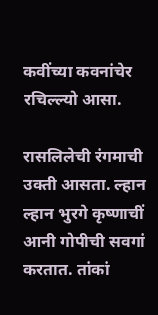कवींच्या कवनांचेर रचिल्ल्यो आसा.

रासलिलेची रंगमाची उक्ती आसता. ल्हान ल्हान भुरगे कृष्णाचीं आनी गोपीची सवगां करतात. तांकां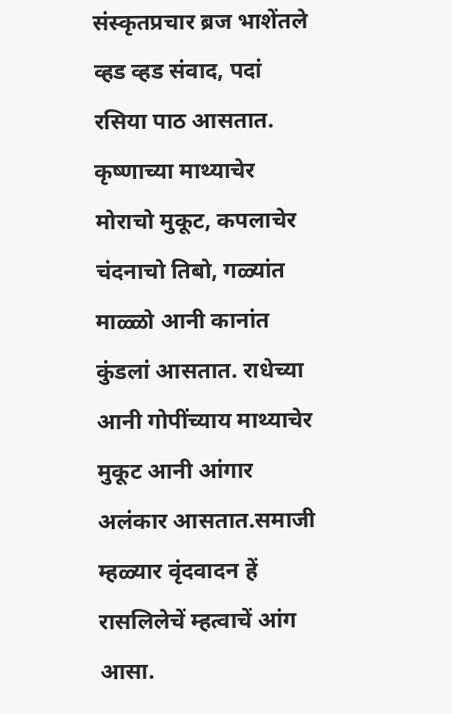संस्कृतप्रचार ब्रज भाशेंतले व्हड व्हड संवाद, पदां रसिया पाठ आसतात. कृष्णाच्या माथ्याचेर मोराचो मुकूट, कपलाचेर चंदनाचो तिबो, गळ्यांत माळ्ळो आनी कानांत कुंडलां आसतात. राधेच्या आनी गोपींच्याय माथ्याचेर मुकूट आनी आंगार अलंकार आसतात.समाजी म्हळ्यार वृंदवादन हें रासलिलेचें म्हत्वाचें आंग आसा.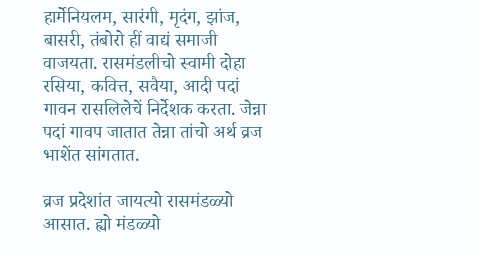हार्मेनियलम, सारंगी, मृदंग, झांज, बासरी, तंबोरो हीं वाद्यं समाजी वाजयता. रासमंडलीचो स्वामी दोहा रसिया, कवित्त, सवैया, आदी पदां गावन रासलिलेचें निर्देशक करता. जेन्ना पदां गावप जातात तेन्ना तांचो अर्थ व्रज भाशेंत सांगतात.

व्रज प्रदेशांत जायत्यो रासमंडळ्यो आसात. ह्यो मंडळ्यो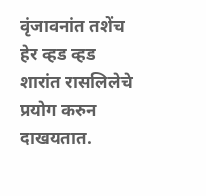वृंजावनांत तशेंच हेर व्हड व्हड शारांत रासलिलेचे प्रयोग करुन दाखयतात.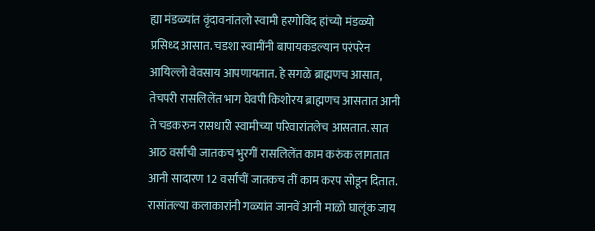ह्या मंडळ्यांत वृंदावनांतलो स्वामी हरगोविंद हांच्यो मंडळ्यो प्रसिध्द आसात. चडशा स्वामींनी बापायकडल्यान परंपरेन आयिल्लो वेवसाय आपणायतात. हे सगळे ब्राह्मणच आसात, तेचपरी रासलिलेंत भाग घेवपी किशोरय ब्राह्मणच आसतात आनी ते चडकरुन रासधारी स्वामीच्या परिवारांतलेच आसतात. सात आठ वर्सांची जातकच भुरगीं रासलिलेंत काम करुंक लागतात आनी सादारण 12 वर्सांचीं जातकच तीं काम करप सोडून दितात. रासांतल्या कलाकारांनी गळ्यांत जानवें आनी माळो घालूंक जाय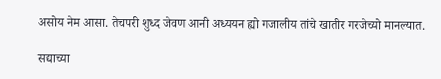असोय नेम आसा. तेचपरी शुध्द जेवण आनी अध्ययन ह्यो गजालीय तांचे खातीर गरजेच्यो मानल्यात.

सद्याच्या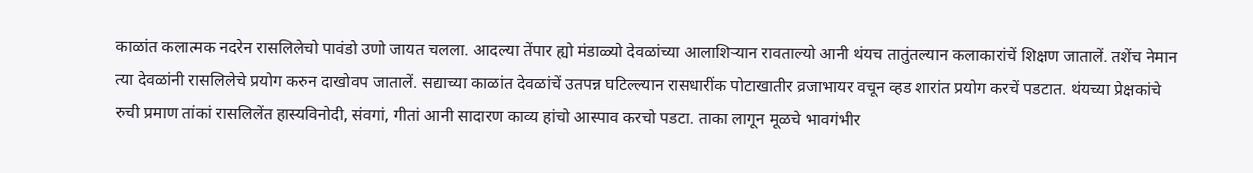काळांत कलात्मक नदरेन रासलिलेचो पावंडो उणो जायत चलला. आदल्या तेंपार ह्यो मंडाळ्यो देवळांच्या आलाशिऱ्यान रावताल्यो आनी थंयच तातुंतल्यान कलाकारांचें शिक्षण जातालें. तशेंच नेमान त्या देवळांनी रासलिलेचे प्रयोग करुन दाखोवप जातालें. सद्याच्या काळांत देवळांचें उतपन्न घटिल्ल्यान रासधारींक पोटाखातीर व्रजाभायर वचून व्हड शारांत प्रयोग करचें पडटात. थंयच्या प्रेक्षकांचे रुची प्रमाण तांकां रासलिलेंत हास्यविनोदी, संवगां, गीतां आनी सादारण काव्य हांचो आस्पाव करचो पडटा. ताका लागून मूळचे भावगंभीर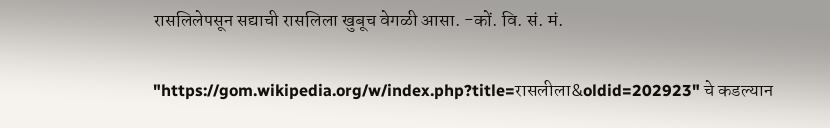रासलिलेपसून सद्याची रासलिला खुबूच वेगळी आसा. -कों. वि. सं. मं.

"https://gom.wikipedia.org/w/index.php?title=रासलीला&oldid=202923" चे कडल्यान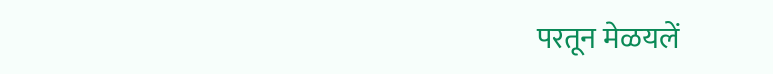परतून मेळयलें